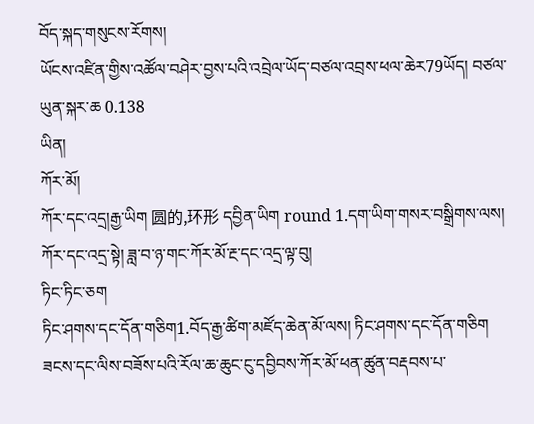བོད་སྐད་གསུངས་རོགས།
ཡོངས་འཛིན་གྱིས་འཚོལ་བཤེར་བྱས་པའི་འབྲེལ་ཡོད་བཙལ་འབྲས་ཕལ་ཆེར79ཡོད། བཙལ་ཡུན་སྐར་ཆ 0.138
ཡིན།
ཀོར་མོ།
ཀོར་དང་འདྲ།རྒྱ་ཡིག 圆的,环形 དབྱིན་ཡིག round 1.དག་ཡིག་གསར་བསྒྲིགས་ལས། ཀོར་དང་འདྲ་སྟེ། ཟླ་བ་ཉ་གང་ཀོར་མོ་རྔ་དང་འདྲ་ལྟ་བུ།
ཏིང་ཏིང་ཅག
ཏིང་ཤགས་དང་དོན་གཅིག1.བོད་རྒྱ་ཚིག་མཛོད་ཆེན་མོ་ལས། ཏིང་ཤགས་དང་དོན་གཅིག ཟངས་དང་ལིས་བཟོས་པའི་རོལ་ཆ་ཆུང་ངུ་དབྱིབས་ཀོར་མོ་ཕན་ཚུན་བརྡབས་པ་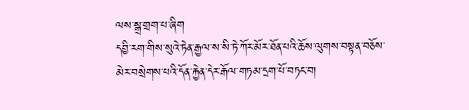ལས་སྒྲ་གྲག་པ་ཞིག
དབྱི་རག་གིས་སུའེ་ཏེན་རྒྱལ་ས་སི་ཏེ་ཀོར་མོར་ཐོན་པའི་ཆོས་ལུགས་བསྟན་བཅོས་མེར་བསྲེགས་པའི་དོན་རྐྱེན་དེར་རྒོལ་གཏམ་དྲག་པོ་བཏང་བ།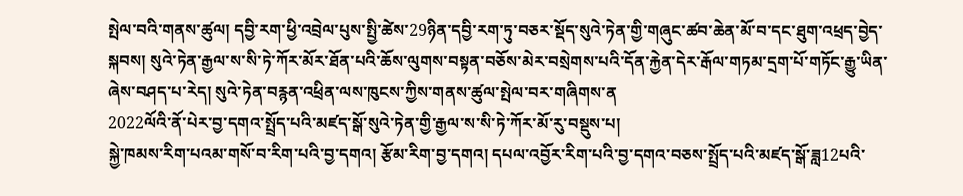སྤེལ་བའི་གནས་ཚུལ། དབྱི་རག་ཕྱི་འབྲེལ་པུས་སྤྱི་ཚེས་29ཉིན་དབྱི་རག་ཏུ་བཅར་སྡོད་སུའེ་ཏེན་གྱི་གཞུང་ཚབ་ཆེན་མོ་བ་དང་ཐུག་འཕྲད་བྱེད་སྐབས། སུའེ་ཏེན་རྒྱལ་ས་སི་ཏེ་ཀོར་མོར་ཐོན་པའི་ཆོས་ལུགས་བསྟན་བཅོས་མེར་བསྲེགས་པའི་དོན་རྐྱེན་དེར་རྒོལ་གཏམ་དྲག་པོ་གཏོང་རྒྱུ་ཡིན་ཞེས་བཤད་པ་རེད། སུའེ་ཏེན་བརྙན་འཕྲིན་ལས་ཁུངས་ཀྱིས་གནས་ཚུལ་སྤེལ་བར་གཞིགས་ན
2022ལོའི་ནོ་པེར་བྱ་དགའ་སྤྲོད་པའི་མཛད་སྒོ་སུའེ་ཏེན་གྱི་རྒྱལ་ས་སི་ཏེ་ཀོར་མོ་རུ་བསྡུས་པ།
སྐྱེ་ཁམས་རིག་པའམ་གསོ་བ་རིག་པའི་བྱ་དགའ། རྩོམ་རིག་བྱ་དགའ། དཔལ་འབྱོར་རིག་པའི་བྱ་དགའ་བཅས་སྤྲོད་པའི་མཛད་སྒོ་ཟླ12པའི་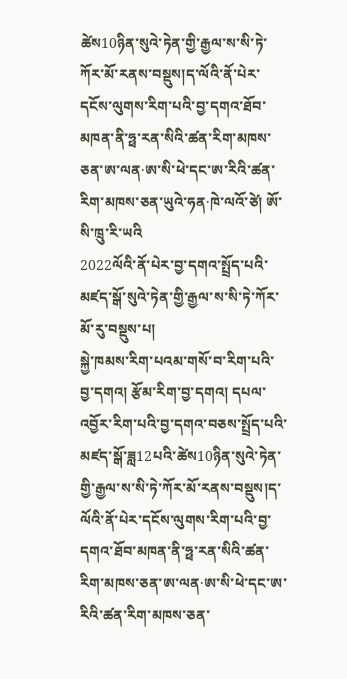ཚེས10ཉིན་སུའེ་ཏེན་གྱི་རྒྱལ་ས་སི་ཏེ་ཀོར་མོ་རནས་བསྡུས།ད་ལོའི་ནོ་པེར་དངོས་ལུགས་རིག་པའི་བྱ་དགའ་ཐོབ་མཁན་ནི་ཧྥ་རན་སིའི་ཚན་རིག་མཁས་ཅན་ཨ་ལན·ཨ་སི་ཕེ་དང་ཨ་རིའི་ཚན་རིག་མཁས་ཅན་ཡུའེ་ཧན·ཁེ་ལའོ་ཙེ། ཨོ་སི་ཁྲུ་རི་ཡའི
2022ལོའི་ནོ་པེར་བྱ་དགའ་སྤྲོད་པའི་མཛད་སྒོ་སུའེ་ཏེན་གྱི་རྒྱལ་ས་སི་ཏེ་ཀོར་མོ་རུ་བསྡུས་པ།
སྐྱེ་ཁམས་རིག་པའམ་གསོ་བ་རིག་པའི་བྱ་དགའ། རྩོམ་རིག་བྱ་དགའ། དཔལ་འབྱོར་རིག་པའི་བྱ་དགའ་བཅས་སྤྲོད་པའི་མཛད་སྒོ་ཟླ12པའི་ཚེས10ཉིན་སུའེ་ཏེན་གྱི་རྒྱལ་ས་སི་ཏེ་ཀོར་མོ་རནས་བསྡུས།ད་ལོའི་ནོ་པེར་དངོས་ལུགས་རིག་པའི་བྱ་དགའ་ཐོབ་མཁན་ནི་ཧྥ་རན་སིའི་ཚན་རིག་མཁས་ཅན་ཨ་ལན·ཨ་སི་ཕེ་དང་ཨ་རིའི་ཚན་རིག་མཁས་ཅན་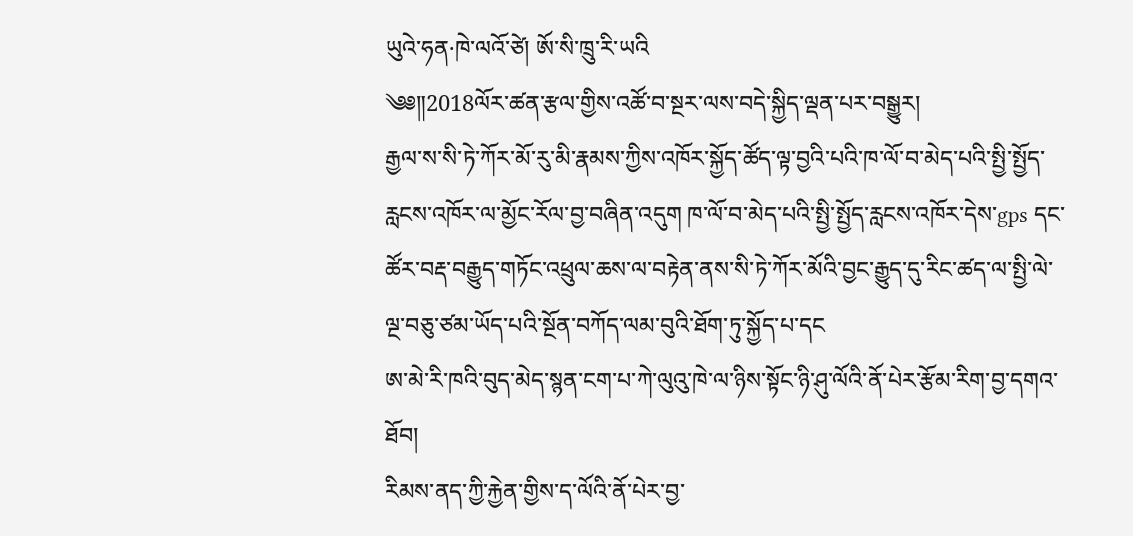ཡུའེ་ཧན·ཁེ་ལའོ་ཙེ། ཨོ་སི་ཁྲུ་རི་ཡའི
༄༅༎2018ལོར་ཚན་རྩལ་གྱིས་འཚོ་བ་སྔར་ལས་བདེ་སྐྱིད་ལྡན་པར་བསྒྱུར།
རྒྱལ་ས་སི་ཏེ་ཀོར་མོ་རུ་མི་རྣམས་ཀྱིས་འཁོར་སྐྱོད་ཚོད་ལྟ་བྱའི་པའི་ཁ་ལོ་བ་མེད་པའི་སྤྱི་སྤྱོད་རླངས་འཁོར་ལ་མྱོང་རོལ་བྱ་བཞིན་འདུག ཁ་ལོ་བ་མེད་པའི་སྤྱི་སྤྱོད་རླངས་འཁོར་དེས་gps དང་ཚོར་བརྡ་བརྒྱུད་གཏོང་འཕྲུལ་ཆས་ལ་བརྟེན་ནས་སི་ཏེ་ཀོར་མོའི་བྱང་རྒྱུད་དུ་རིང་ཚད་ལ་སྤྱི་ལེ་ལྔ་བཅུ་ཙམ་ཡོད་པའི་སྔོན་བཀོད་ལམ་བུའི་ཐོག་ཏུ་སྐྱོད་པ་དང
ཨ་མེ་རི་ཁའི་བུད་མེད་སྙན་ངག་པ་ཀེ་ལུའུ་ཁེ་ལ་ཉིས་སྟོང་ཉི་ཤུ་ལོའི་ནོ་པེར་རྩོམ་རིག་བྱ་དགའ་ཐོབ།
རིམས་ནད་ཀྱི་རྐྱེན་གྱིས་ད་ལོའི་ནོ་པེར་བྱ་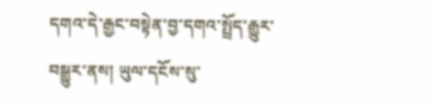དགའ་དེ་རྒྱང་བསྟེན་བྱ་དགའ་སྤྲོད་རྒྱུར་བསྒྱུར་ནས། ཡུལ་དངོས་སུ་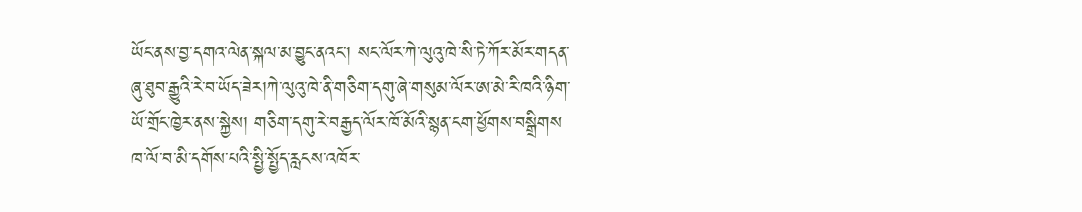ཡོང་ནས་བྱ་དགའ་ལེན་སྐལ་མ་བྱུང་ནའང་། སང་ལོར་ཀེ་ལུའུ་ཁེ་སི་ཏེ་ཀོར་མོར་གདན་ཞུ་ཐུབ་རྒྱུའི་རེ་བ་ཡོད་ཟེར།ཀེ་ལུའུ་ཁེ་ནི་གཅིག་དགུ་ཞེ་གསུམ་ལོར་ཨ་མེ་རི་ཁའི་ཉིག་ཡོ་གྲོང་ཁྱེར་ནས་སྐྱེས། གཅིག་དགུ་རེ་བརྒྱད་ལོར་ཁོ་མོའི་སྙན་ངག་ཕྱོགས་བསྒྲིགས
ཁ་ལོ་བ་མི་དགོས་པའི་སྤྱི་སྤྱོད་རླངས་འཁོར་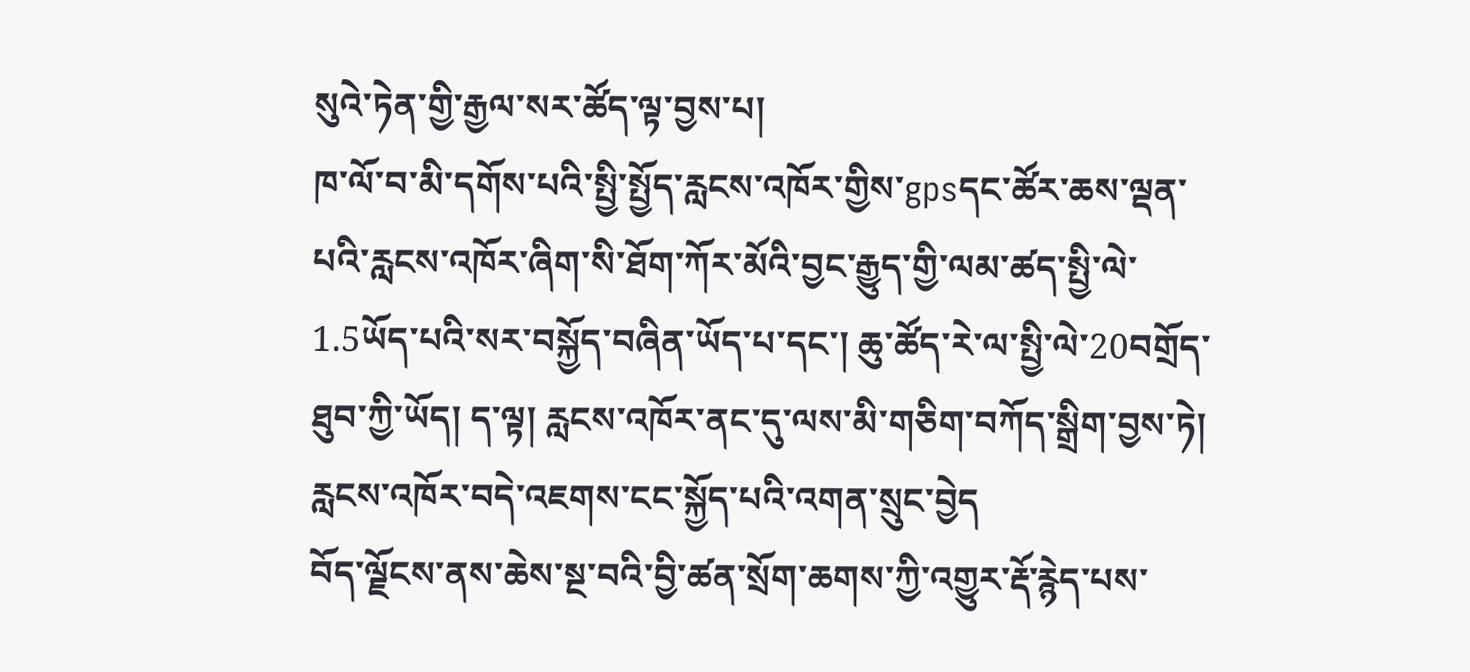སུའེ་ཏེན་གྱི་རྒྱལ་སར་ཚོད་ལྟ་བྱས་པ།
ཁ་ལོ་བ་མི་དགོས་པའི་སྤྱི་སྤྱོད་རླངས་འཁོར་གྱིས་gpsདང་ཚོར་ཆས་ལྡན་པའི་རླངས་འཁོར་ཞིག་སི་ཐོག་ཀོར་མོའི་བྱང་རྒྱུད་གྱི་ལམ་ཚད་སྤྱི་ལེ་1.5ཡོད་པའི་སར་བསྐྱོད་བཞིན་ཡོད་པ་དང་། ཆུ་ཚོད་རེ་ལ་སྤྱི་ལེ་20བགྲོད་ཐུབ་ཀྱི་ཡོད། ད་ལྟ། རླངས་འཁོར་ནང་དུ་ལས་མི་གཅིག་བཀོད་སྒྲིག་བྱས་ཏེ། རླངས་འཁོར་བདེ་འཇགས་ངང་སྐྱོད་པའི་འགན་སྲུང་བྱེད
བོད་ལྗོངས་ནས་ཆེས་སྔ་བའི་བྱི་ཚན་སྲོག་ཆགས་ཀྱི་འགྱུར་རྡོ་རྙེད་པས་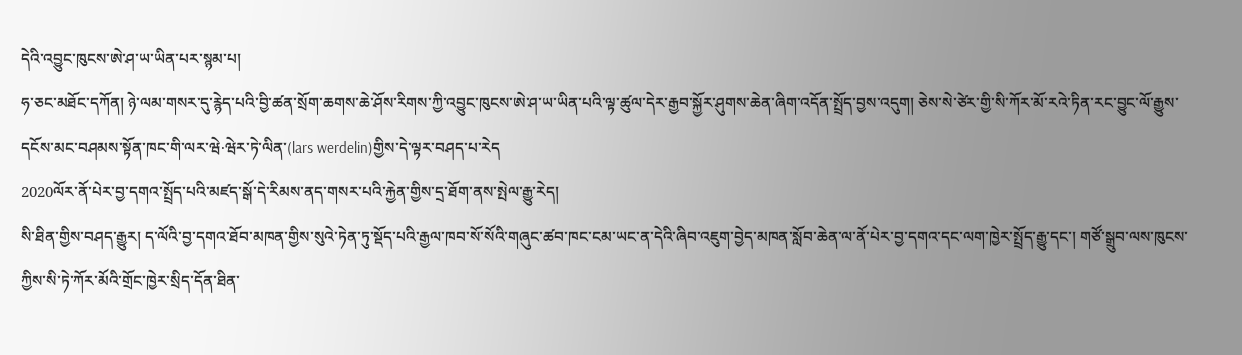དེའི་འབྱུང་ཁུངས་ཨེ་ཤ་ཡ་ཡིན་པར་སྙམ་པ།
ཧ་ཅང་མཐོང་དཀོན། ཉེ་ལམ་གསར་དུ་རྙེད་པའི་བྱི་ཚན་སྲོག་ཆགས་ཆེ་ཤོས་རིགས་ཀྱི་འབྱུང་ཁུངས་ཨེ་ཤ་ཡ་ཡིན་པའི་ལྟ་ཚུལ་དེར་རྒྱབ་སྐྱོར་ཤུགས་ཆེན་ཞིག་འདོན་སྤྲོད་བྱས་འདུག། ཅེས་སེ་ཙེར་གྱི་སི་ཀོར་མོ་རའེ་ཏིན་རང་བྱུང་ལོ་རྒྱུས་དངོས་མང་བཤམས་སྟོན་ཁང་གི་ལར་ཝེ·ཝེར་ཏེ་ལིན་(lars werdelin)གྱིས་དེ་ལྟར་བཤད་པ་རེད
2020ལོར་ནོ་པེར་བྱ་དགའ་སྤྲོད་པའི་མཛད་སྒོ་དེ་རིམས་ནད་གསར་པའི་རྐྱེན་གྱིས་དྲ་ཐོག་ནས་སྤེལ་རྒྱུ་རེད།
སི་ཐིན་གྱིས་བཤད་རྒྱུར། ད་ལོའི་བྱ་དགའ་ཐོབ་མཁན་གྱིས་སུའེ་ཏེན་ཏུ་སྡོད་པའི་རྒྱལ་ཁབ་སོ་སོའི་གཞུང་ཚབ་ཁང་ངམ་ཡང་ན་དེའི་ཞིབ་འཇུག་བྱེད་མཁན་སློབ་ཆེན་ལ་ནོ་པེར་བྱ་དགའ་དང་ལག་ཁྱེར་སྤྲོད་རྒྱུ་དང་། གཙོ་སྒྲུབ་ལས་ཁུངས་ཀྱིས་སི་ཏེ་ཀོར་མོའི་གྲོང་ཁྱེར་སྲིད་དོན་ཐིན་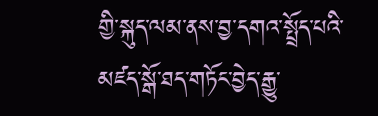གྱི་སྐུད་ལམ་ནས་བྱ་དགའ་སྤྲོད་པའི་མཛད་སྒོ་ཐད་གཏོང་བྱེད་རྒྱུ་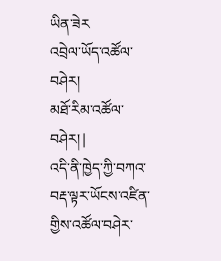ཡིན་ཟེར
འབྲེལ་ཡོད་འཚོལ་བཤེར།
མཐོ་རིམ་འཚོལ་བཤེར། |
འདི་ནི་ཁྱེད་ཀྱི་བཀའ་བརྡ་ལྟར་ཡོངས་འཛིན་གྱིས་འཚོལ་བཤེར་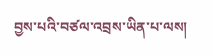བྱས་པའི་བཙལ་འབྲས་ཡིན་པ་ལས།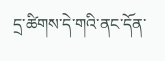དྲ་ཚིགས་དེ་གའི་ནང་དོན་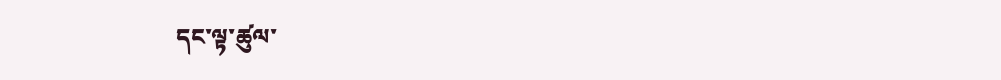དང་ལྟ་ཚུལ་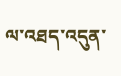ལ་འཐད་འདུན་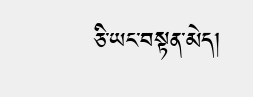ཅི་ཡང་བསྟན་མེད།